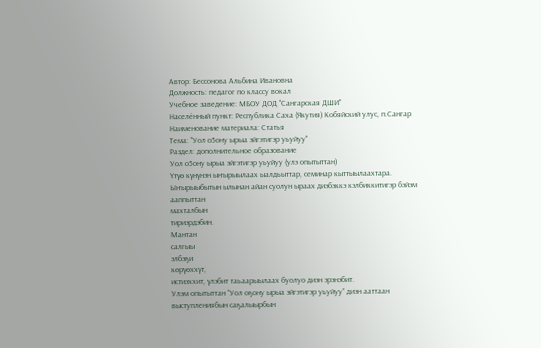Автор: Бессонова Альбина Ивановна
Должность: педагог по классу вокал
Учебное заведение: МБОУ ДОД "Сангарская ДШИ"
Населённый пункт: Республика Саха (Якутия) Кобяйский улус, п.Сангар
Наименование материала: Статья
Тема: "Уол о5ону ырыа эйгэтигэр уьуйуу"
Раздел: дополнительное образование
Уол о5ону ырыа эйгэтигэр уьуйуу (улэ опытыттан)
Үтүө күнүнэн ыҥырыылаах ыалдьыттар, семинар кыттыылаахтара.
Ыҥырыыбытын ылынан айан суолун ыраах диэбэккэ кэлбиккитигэр бэйэм
ааппыттан
махталбын
тириэрдэбин.
Мантан
салгыы
элбэҕи
көрүөххүт,
истиэххит, үлэбит таьаарыылаах буолуо диэн эрэнэбит.
Улэм опытыттан “Уол оҕону ырыа эйгэтигэр уьуйуу” диэн ааттаан
выступлениябын саҕалыырбын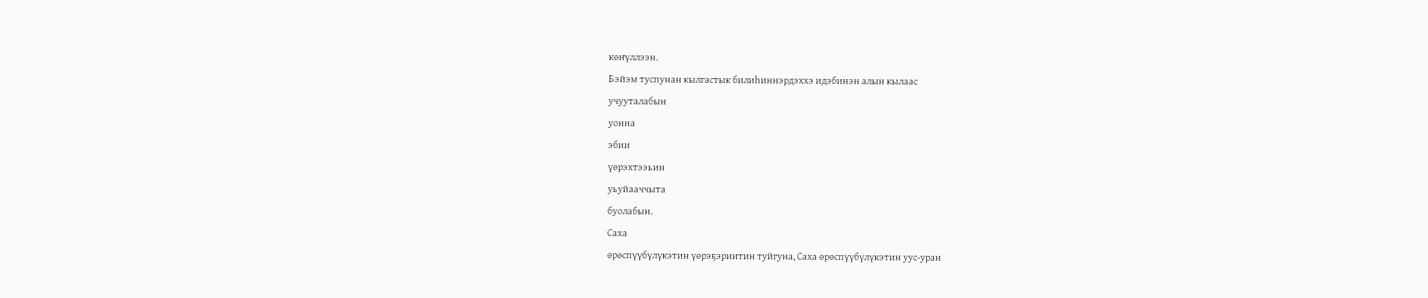көҥүллээн.
Бэйэм туспунан кылгастык билиһиннэрдэххэ идэбинэн алын кылаас
учууталабын
уонна
эбии
үөрэхтээьин
уьуйааччыта
буолабын.
Саха
өрөспүүбүлүкэтин үөрэҕэриитин туйгуна, Саха өрөспүүбүлүкэтин уус-уран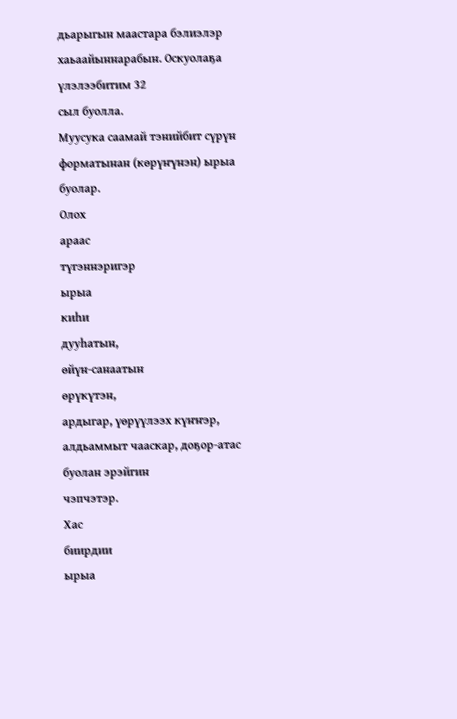дьарыгын маастара бэлиэлэр хаьаайыннарабын. Оскуолаҕа үлэлээбитим 32
сыл буолла.
Муусука саамай тэнийбит сүрүн форматынан (көрүҥүнэн) ырыа буолар.
Олох
араас
түгэннэригэр
ырыа
киһи
дууһатын,
өйүн-санаатын
өрүкүтэн,
ардыгар, үөрүүлээх күҥҥэр, алдьаммыт чааскар, доҕор-атас буолан эрэйгин
чэпчэтэр.
Хас
биирдии
ырыа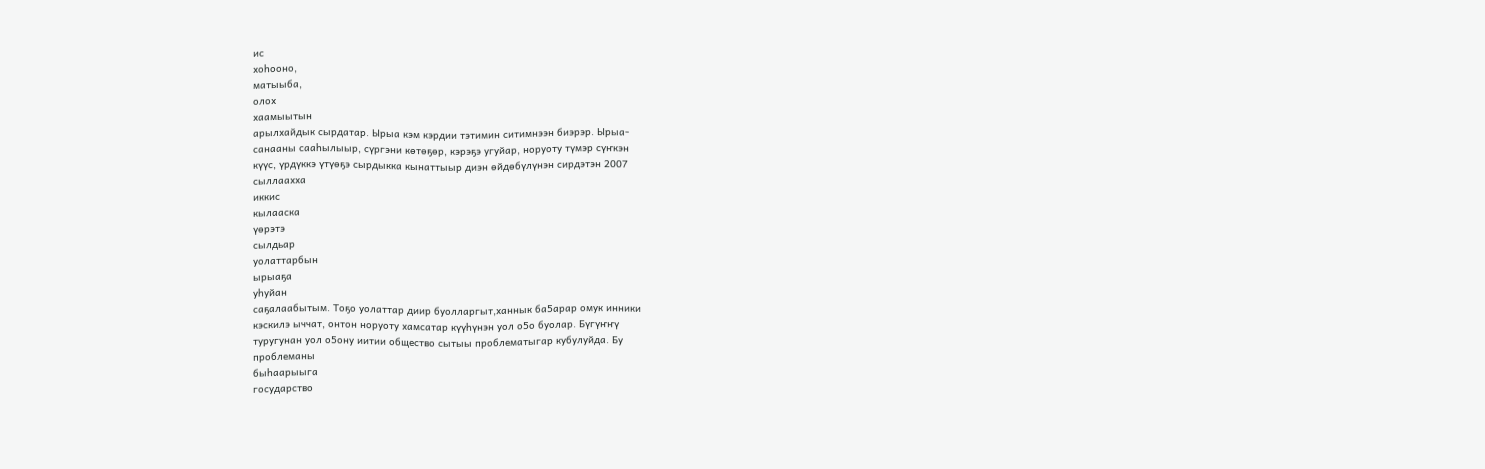ис
хоһооно,
матыыба,
олох
хаамыытын
арылхайдык сырдатар. Ырыа кэм кэрдии тэтимин ситимнээн биэрэр. Ырыа-
санааны сааһылыыр, сүргэни көтөҕөр, кэрэҕэ угуйар, норуоту түмэр сүҥкэн
күүс, үрдүккэ үтүөҕэ сырдыкка кынаттыыр диэн өйдөбүлүнэн сирдэтэн 2007
сыллаахха
иккис
кылааска
үөрэтэ
сылдьар
уолаттарбын
ырыаҕа
уһуйан
саҕалаабытым. Тоҕо уолаттар диир буолларгыт,ханнык ба5арар омук инники
кэскилэ ыччат, онтон норуоту хамсатар күүhүнэн уол о5о буолар. Бүгүҥҥү
туругунан уол о5ону иитии общество сытыы проблематыгар кубулуйда. Бу
проблеманы
быhаарыыга
государство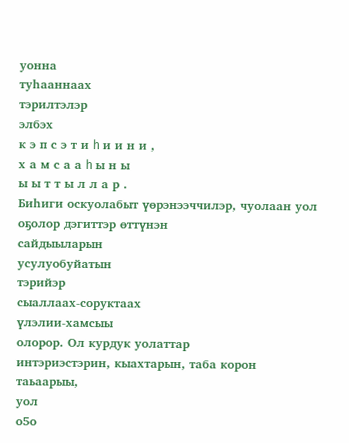уонна
туhааннаах
тэрилтэлэр
элбэх
к э п с э т и h и и н и ,
х а м с а а h ы н ы
ы ы т т ы л л а р .
Биһиги оскуолабыт үөрэнээччилэр, чуолаан уол оҕолор дэгиттэр өттүнэн
сайдыыларын
усулуобуйатын
тэрийэр
сыаллаах-соруктаах
үлэлии-хамсыы
олорор. Ол курдук уолаттар
интэриэстэрин, кыахтарын, таба корон
таьаарыы,
уол
о5о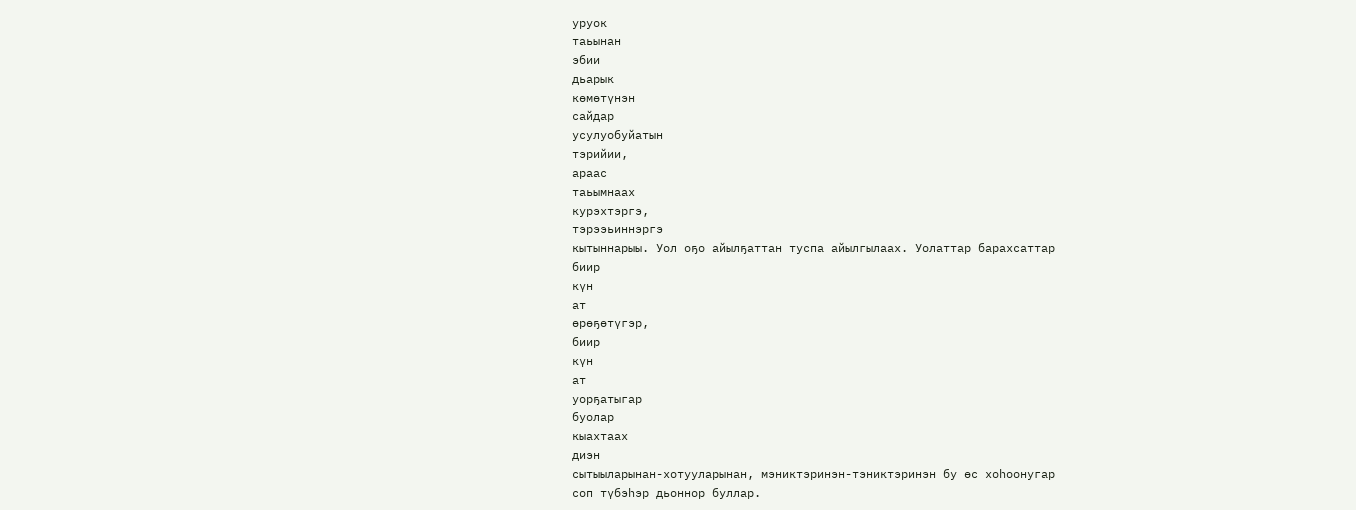уруок
таьынан
эбии
дьарык
көмөтүнэн
сайдар
усулуобуйатын
тэрийии,
араас
таьымнаах
курэхтэргэ,
тэрээьиннэргэ
кытыннарыы. Уол оҕо айылҕаттан туспа айылгылаах. Уолаттар барахсаттар
биир
күн
ат
өрөҕөтүгэр,
биир
күн
ат
уорҕатыгар
буолар
кыахтаах
диэн
сытыыларынан-хотууларынан, мэниктэринэн-тэниктэринэн бу өс хоһоонугар
соп түбэһэр дьоннор буллар.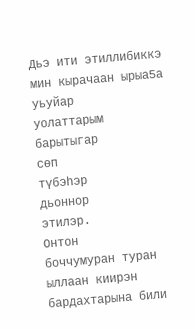Дьэ ити этиллибиккэ мин кырачаан ырыа5а
уьуйар
уолаттарым
барытыгар
сөп
түбэһэр
дьоннор
этилэр.
Онтон
боччумуран туран ыллаан киирэн бардахтарына били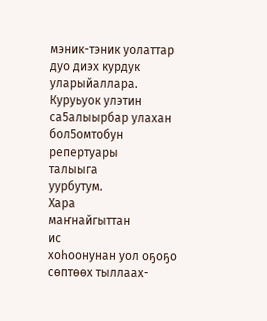мэник-тэник уолаттар
дуо диэх курдук уларыйаллара.
Куруьуок улэтин са5алыырбар улахан
бол5омтобун
репертуары
талыыга
уурбутум.
Хара
маҥнайгыттан
ис
хоһоонунан уол оҕоҕо сөптөөх тыллаах-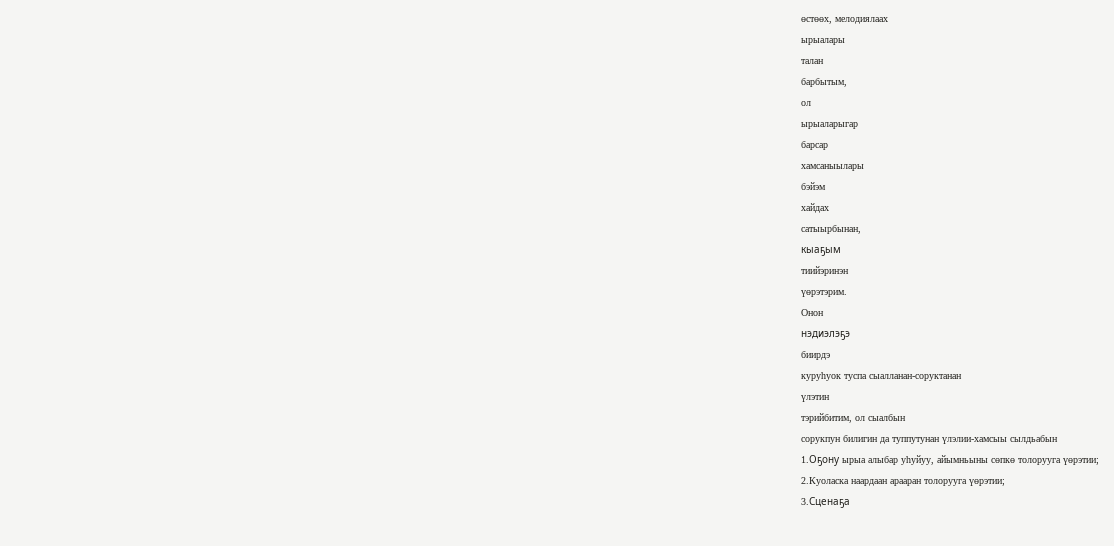өстөөх, мелодиялаах
ырыалары
талан
барбытым,
ол
ырыаларыгар
барсар
хамсаныылары
бэйэм
хайдах
сатыырбынан,
кыаҕым
тиийэринэн
үөрэтэрим.
Онон
нэдиэлэҕэ
биирдэ
куруһуок туспа сыалланан-соруктанан
үлэтин
тэрийбитим, ол сыалбын
сорукпун билигин да туппутунан үлэлии-хамсыы сылдьабын
1.Оҕону ырыа алыбар уһуйуу, айымньыны сөпкө толорууга үөрэтии;
2.Куоласка наардаан арааран толорууга үөрэтии;
3.Сценаҕа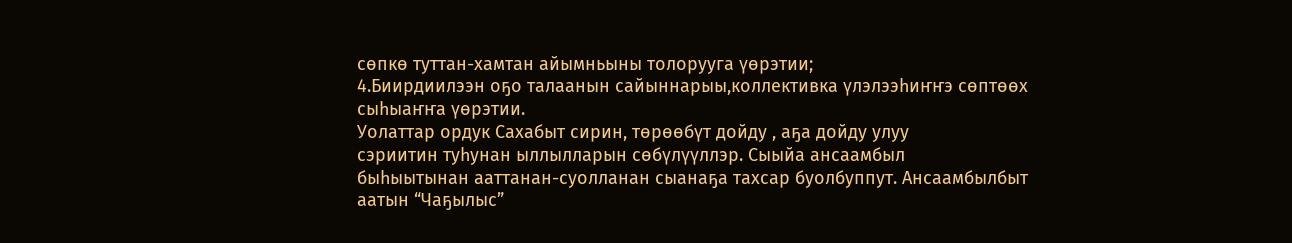сөпкө туттан-хамтан айымньыны толорууга үөрэтии;
4.Биирдиилээн оҕо талаанын сайыннарыы,коллективка үлэлээһиҥҥэ сөптөөх
сыһыаҥҥа үөрэтии.
Уолаттар ордук Сахабыт сирин, төрөөбүт дойду , аҕа дойду улуу
сэриитин туһунан ыллылларын сөбүлүүллэр. Сыыйа ансаамбыл
быһыытынан ааттанан-суолланан сыанаҕа тахсар буолбуппут. Ансаамбылбыт
аатын “Чаҕылыс”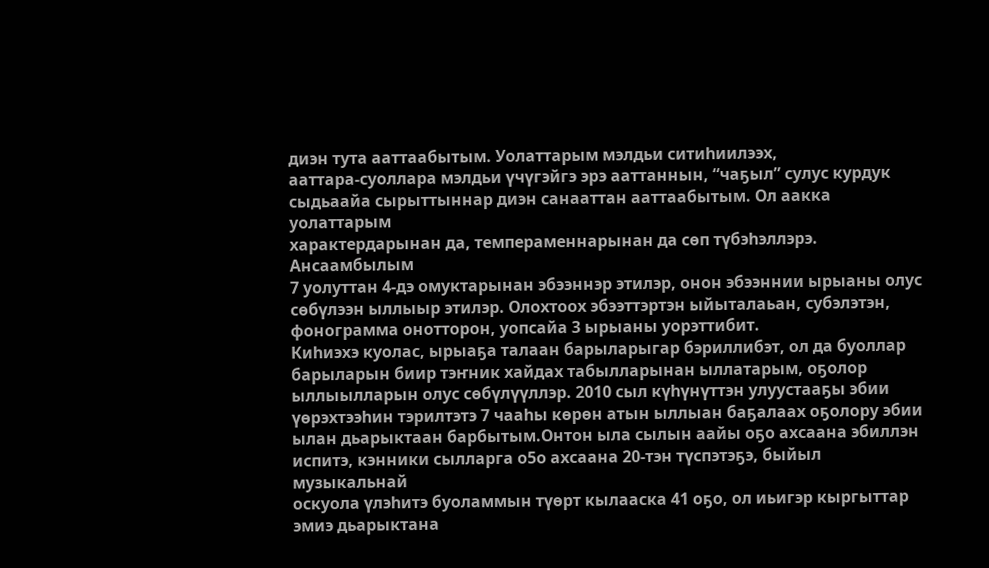диэн тута ааттаабытым. Уолаттарым мэлдьи ситиһиилээх,
ааттара-суоллара мэлдьи үчүгэйгэ эрэ ааттаннын, “чаҕыл” сулус курдук
сыдьаайа сырыттыннар диэн санааттан ааттаабытым. Ол аакка уолаттарым
характердарынан да, темпераменнарынан да сөп түбэһэллэрэ. Ансаамбылым
7 уолуттан 4-дэ омуктарынан эбээннэр этилэр, онон эбээннии ырыаны олус
сөбүлээн ыллыыр этилэр. Олохтоох эбээттэртэн ыйыталаьан, субэлэтэн,
фонограмма онотторон, уопсайа 3 ырыаны уорэттибит.
Киһиэхэ куолас, ырыаҕа талаан барыларыгар бэриллибэт, ол да буоллар
барыларын биир тэҥник хайдах табылларынан ыллатарым, оҕолор
ыллыылларын олус сөбүлүүллэр. 2010 сыл күһүнүттэн улуустааҕы эбии
үөрэхтээһин тэрилтэтэ 7 чааһы көрөн атын ыллыан баҕалаах оҕолору эбии
ылан дьарыктаан барбытым.Онтон ыла сылын аайы оҕо ахсаана эбиллэн
испитэ, кэнники сылларга о5о ахсаана 20-тэн түспэтэҕэ, быйыл музыкальнай
оскуола үлэһитэ буоламмын түөрт кылааска 41 оҕо, ол иьигэр кыргыттар
эмиэ дьарыктана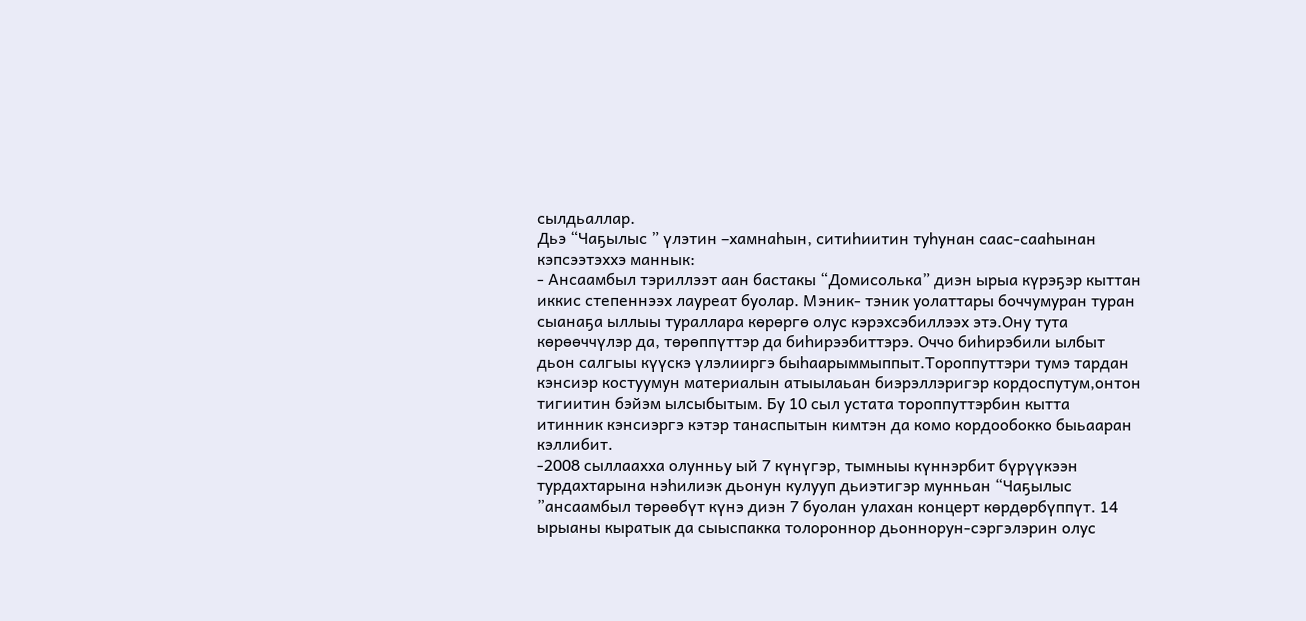сылдьаллар.
Дьэ “Чаҕылыс ” үлэтин –хамнаһын, ситиһиитин туһунан саас-сааһынан
кэпсээтэххэ маннык:
- Ансаамбыл тэриллээт аан бастакы “Домисолька” диэн ырыа күрэҕэр кыттан
иккис степеннээх лауреат буолар. Мэник- тэник уолаттары боччумуран туран
сыанаҕа ыллыы тураллара көрөргө олус кэрэхсэбиллээх этэ.Ону тута
көрөөччүлэр да, төрөппүттэр да биһирээбиттэрэ. Оччо биһирэбили ылбыт
дьон салгыы күүскэ үлэлииргэ быһаарыммыппыт.Тороппуттэри тумэ тардан
кэнсиэр костуумун материалын атыылаьан биэрэллэригэр кордоспутум,онтон
тигиитин бэйэм ылсыбытым. Бу 10 сыл устата тороппуттэрбин кытта
итинник кэнсиэргэ кэтэр танаспытын кимтэн да комо кордообокко быьааран
кэллибит.
-2008 сыллаахха олунньу ый 7 күнүгэр, тымныы күннэрбит бүрүүкээн
турдахтарына нэһилиэк дьонун кулууп дьиэтигэр мунньан “Чаҕылыс
”ансаамбыл төрөөбүт күнэ диэн 7 буолан улахан концерт көрдөрбүппүт. 14
ырыаны кыратык да сыыспакка толороннор дьоннорун-сэргэлэрин олус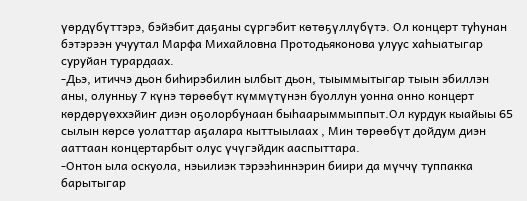үөрдүбүттэрэ, бэйэбит даҕаны сүргэбит көтөҕүллүбүтэ. Ол концерт туһунан
бэтэрээн учуутал Марфа Михайловна Протодьяконова улуус хаһыатыгар
суруйан турардаах.
-Дьэ, итиччэ дьон биһирэбилин ылбыт дьон, тыыммытыгар тыын эбиллэн
аны, олунньу 7 күнэ төрөөбүт күммүтүнэн буоллун уонна онно концерт
көрдөрүөххэйиҥ диэн оҕолорбунаан быһаарыммыппыт.Ол курдук кыайыы 65
сылын көрсө уолаттар аҕалара кыттыылаах , Мин төрөөбүт дойдум диэн
ааттаан концертарбыт олус үчүгэйдик ааспыттара.
-Онтон ыла оскуола, нэьилиэк тэрээһиннэрин биири да мүччү туппакка
барытыгар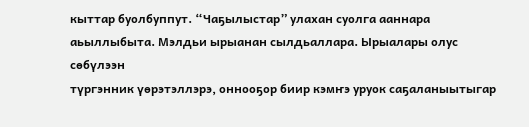кыттар буолбуппут. “Чаҕылыстар” улахан суолга ааннара
аьыллыбыта. Мэлдьи ырыанан сылдьаллара. Ырыалары олус сөбүлээн
түргэнник үөрэтэллэрэ, оннооҕор биир кэмҥэ уруок саҕаланыытыгар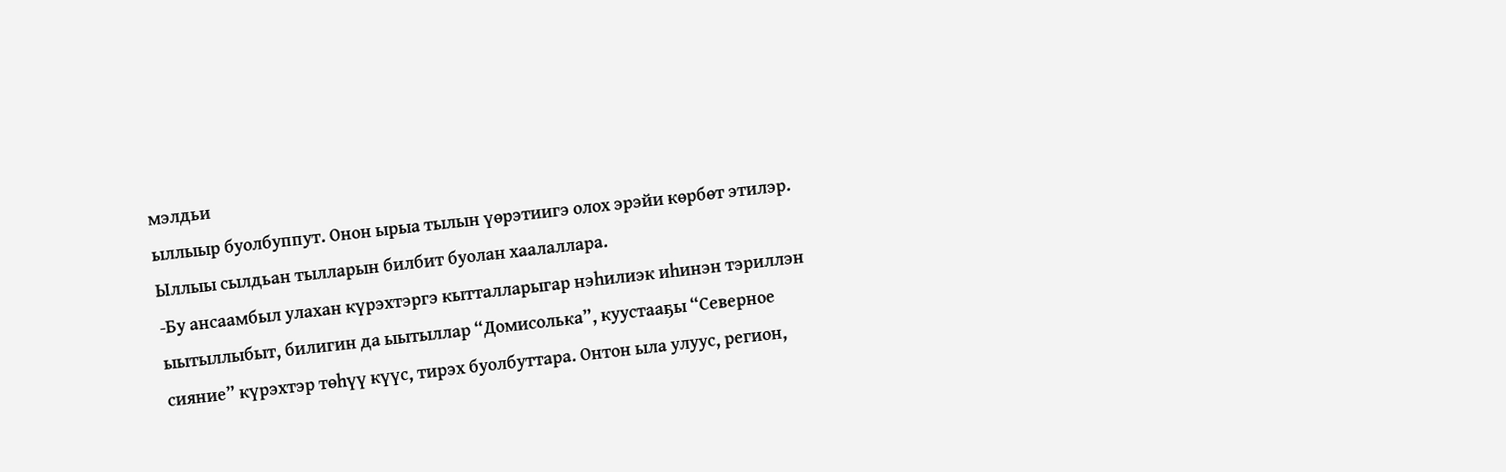мэлдьи
ыллыыр буолбуппут. Онон ырыа тылын үөрэтиигэ олох эрэйи көрбөт этилэр.
Ыллыы сылдьан тылларын билбит буолан хаалаллара.
-Бу ансаамбыл улахан күрэхтэргэ кытталларыгар нэһилиэк иһинэн тэриллэн
ыытыллыбыт, билигин да ыытыллар “Домисолька”, куустааҕы “Северное
сияние” күрэхтэр төһүү күүс, тирэх буолбуттара. Онтон ыла улуус, регион,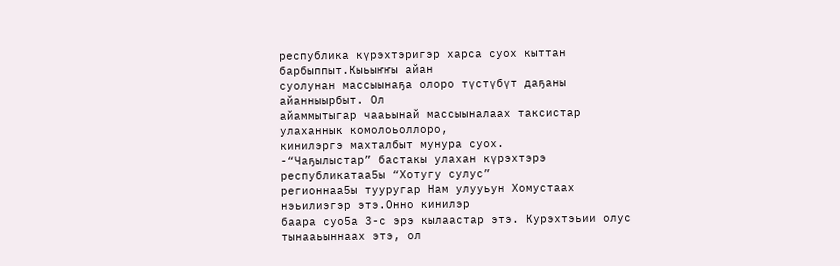республика күрэхтэригэр харса суох кыттан барбыппыт.Кыьыҥҥы айан
суолунан массыынаҕа олоро түстүбүт даҕаны айанныырбыт. Ол
айаммытыгар чааьынай массыыналаах таксистар улаханнык комолоьоллоро,
кинилэргэ махталбыт мунура суох.
-“Чаҕылыстар” бастакы улахан күрэхтэрэ республикатаа5ы “Хотугу сулус”
регионнаа5ы тууругар Нам улууьун Хомустаах нэьилиэгэр этэ.Онно кинилэр
баара суо5а 3-с эрэ кылаастар этэ. Курэхтэьии олус тынааьыннаах этэ, ол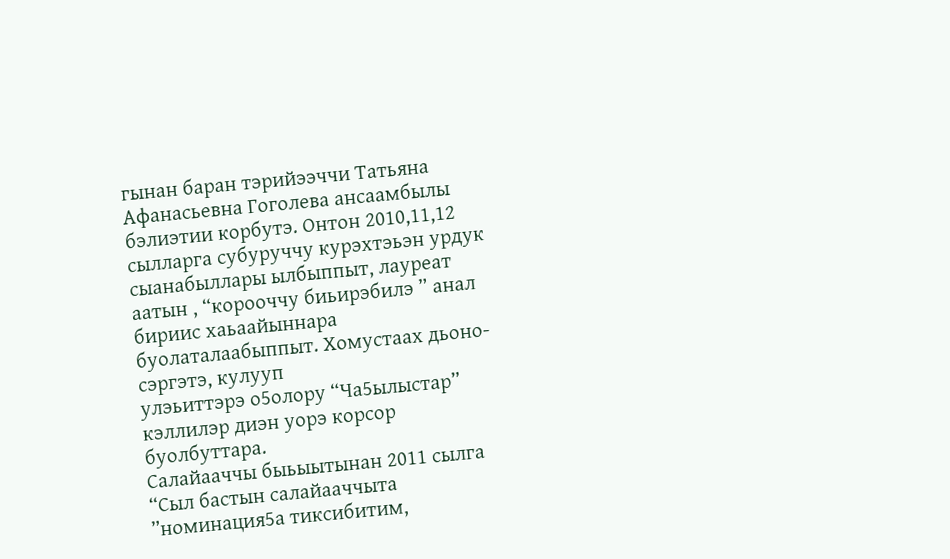гынан баран тэрийээччи Татьяна Афанасьевна Гоголева ансаамбылы
бэлиэтии корбутэ. Онтон 2010,11,12 сылларга субуруччу курэхтэьэн урдук
сыанабыллары ылбыппыт, лауреат аатын , “корооччу биьирэбилэ ” анал
бириис хаьаайыннара буолаталаабыппыт. Хомустаах дьоно-сэргэтэ, кулууп
улэьиттэрэ о5олору “Ча5ылыстар” кэллилэр диэн уорэ корсор буолбуттара.
Салайааччы быьыытынан 2011 сылга “Сыл бастын салайааччыта
”номинация5а тиксибитим,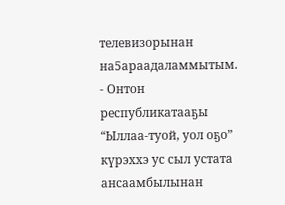телевизорынан на5араадаламмытым.
- Онтон республикатааҕы “Ыллаа-туой, уол оҕо” күрэххэ ус сыл устата
ансаамбылынан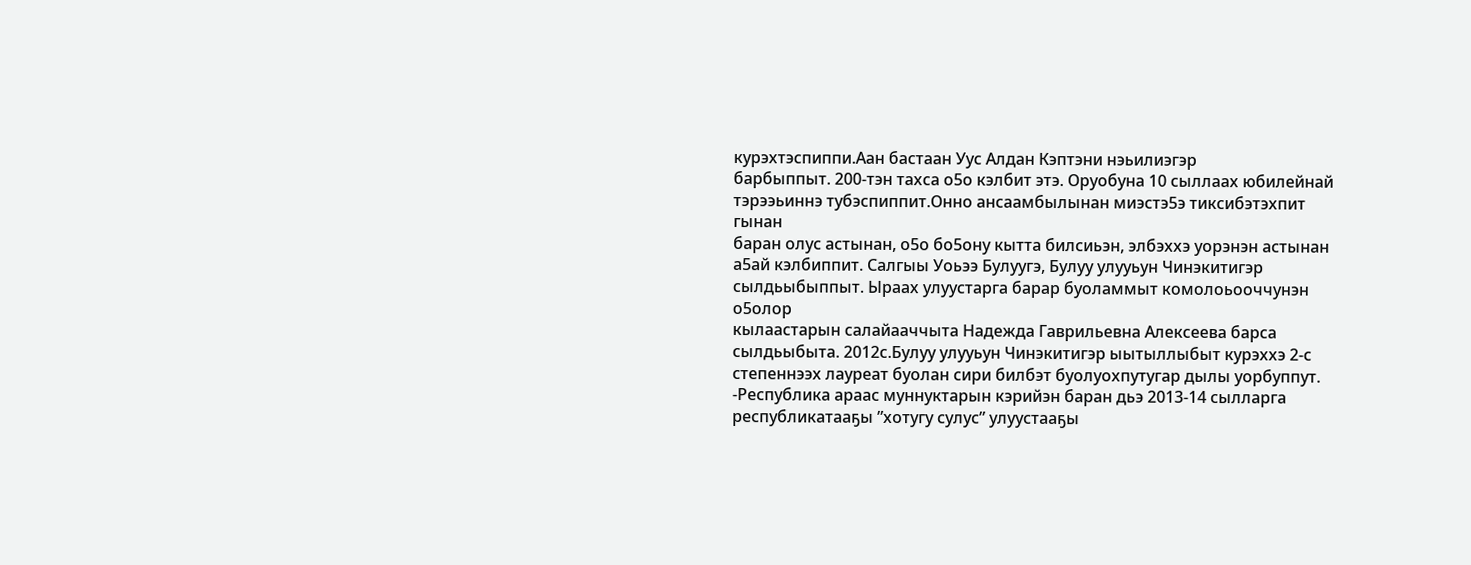курэхтэспиппи.Аан бастаан Уус Алдан Кэптэни нэьилиэгэр
барбыппыт. 200-тэн тахса о5о кэлбит этэ. Оруобуна 10 сыллаах юбилейнай
тэрээьиннэ тубэспиппит.Онно ансаамбылынан миэстэ5э тиксибэтэхпит гынан
баран олус астынан, о5о бо5ону кытта билсиьэн, элбэххэ уорэнэн астынан
а5ай кэлбиппит. Салгыы Уоьээ Булуугэ, Булуу улууьун Чинэкитигэр
сылдьыбыппыт. Ыраах улуустарга барар буоламмыт комолоьооччунэн о5олор
кылаастарын салайааччыта Надежда Гаврильевна Алексеева барса
сылдьыбыта. 2012с.Булуу улууьун Чинэкитигэр ыытыллыбыт курэххэ 2-с
степеннээх лауреат буолан сири билбэт буолуохпутугар дылы уорбуппут.
-Республика араас муннуктарын кэрийэн баран дьэ 2013-14 сылларга
республикатааҕы ”хотугу сулус” улуустааҕы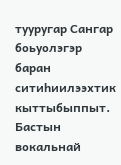тууругар Сангар боьуолэгэр
баран ситиһиилээхтик кыттыбыппыт. Бастын вокальнай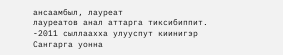ансаамбыл, лауреат
лауреатов анал аттарга тиксибиппит.
-2011 сыллаахха улууспут киинигэр Сангарга уонна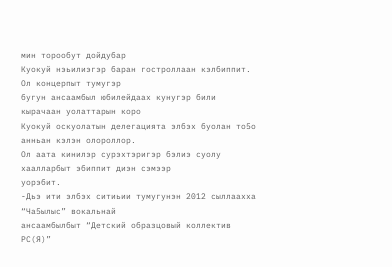мин торообут дойдубар
Куокуй нэьилиэгэр баран гостроллаан кэлбиппит. Ол концерпыт тумугэр
бугун ансаамбыл юбилейдаах кунугэр били кырачаан уолаттарын коро
Куокуй оскуолатын делегацията элбэх буолан то5о анньан кэлэн олороллор.
Ол аата кинилэр сурэхтэригэр бэлиэ суолу хаалларбыт эбиппит диэн сэмээр
уорэбит.
-Дьэ ити элбэх ситиьии тумугунэн 2012 сыллаахха “Ча5ылыс” вокальнай
ансаамбылбыт “Детский образцовый коллектив РС(Я)”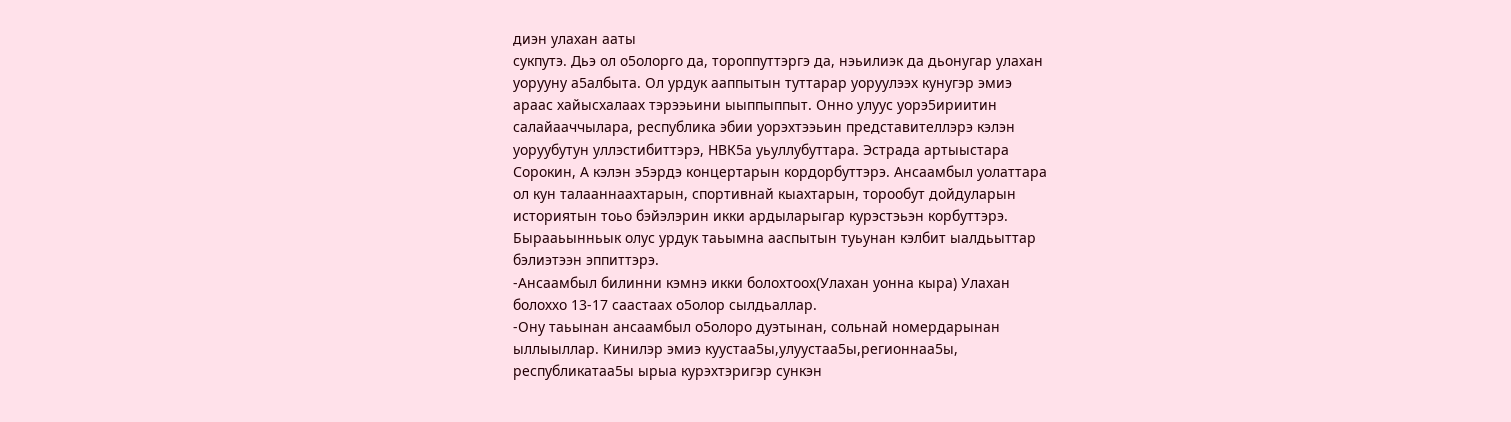диэн улахан ааты
сукпутэ. Дьэ ол о5олорго да, тороппуттэргэ да, нэьилиэк да дьонугар улахан
уорууну а5албыта. Ол урдук ааппытын туттарар уоруулээх кунугэр эмиэ
араас хайысхалаах тэрээьини ыыппыппыт. Онно улуус уорэ5ириитин
салайааччылара, республика эбии уорэхтээьин представителлэрэ кэлэн
уоруубутун уллэстибиттэрэ, НВК5а уьуллубуттара. Эстрада артыыстара
Сорокин, А кэлэн э5эрдэ концертарын кордорбуттэрэ. Ансаамбыл уолаттара
ол кун талааннаахтарын, спортивнай кыахтарын, торообут дойдуларын
историятын тоьо бэйэлэрин икки ардыларыгар курэстэьэн корбуттэрэ.
Бырааьынньык олус урдук таьымна ааспытын туьунан кэлбит ыалдьыттар
бэлиэтээн эппиттэрэ.
-Ансаамбыл билинни кэмнэ икки болохтоох(Улахан уонна кыра) Улахан
болоххо 13-17 саастаах о5олор сылдьаллар.
-Ону таьынан ансаамбыл о5олоро дуэтынан, сольнай номердарынан
ыллыыллар. Кинилэр эмиэ куустаа5ы,улуустаа5ы,регионнаа5ы,
республикатаа5ы ырыа курэхтэригэр сункэн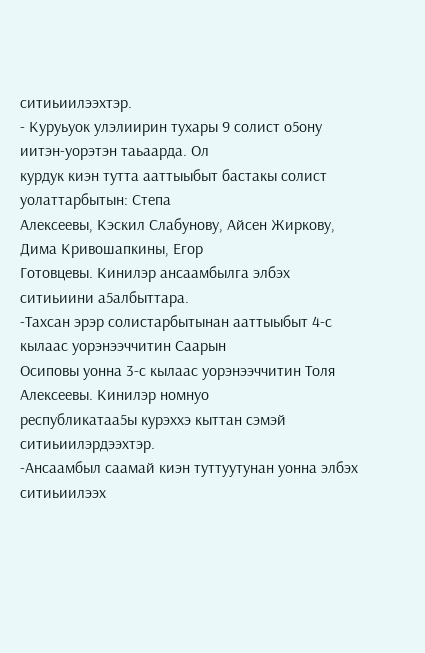ситиьиилээхтэр.
- Куруьуок улэлиирин тухары 9 солист о5ону иитэн-уорэтэн таьаарда. Ол
курдук киэн тутта ааттыыбыт бастакы солист уолаттарбытын: Степа
Алексеевы, Кэскил Слабунову, Айсен Жиркову, Дима Кривошапкины, Егор
Готовцевы. Кинилэр ансаамбылга элбэх ситиьиини а5албыттара.
-Тахсан эрэр солистарбытынан ааттыыбыт 4-с кылаас уорэнээччитин Саарын
Осиповы уонна 3-с кылаас уорэнээччитин Толя Алексеевы. Кинилэр номнуо
республикатаа5ы курэххэ кыттан сэмэй ситиьиилэрдээхтэр.
-Ансаамбыл саамай киэн туттуутунан уонна элбэх ситиьиилээх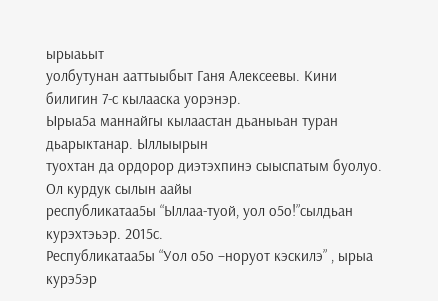ырыаьыт
уолбутунан ааттыыбыт Ганя Алексеевы. Кини билигин 7-с кылааска уорэнэр.
Ырыа5а маннайгы кылаастан дьаныьан туран дьарыктанар. Ыллыырын
туохтан да ордорор диэтэхпинэ сыыспатым буолуо. Ол курдук сылын аайы
республикатаа5ы “Ыллаа-туой, уол о5о!”сылдьан курэхтэьэр. 2015с.
Республикатаа5ы “Уол о5о –норуот кэскилэ” , ырыа курэ5эр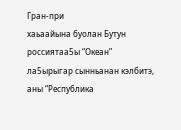Гран-при
хаьаайына буолан Бутун россиятаа5ы “Океан” ла5ырыгар сынньанан кэлбитэ,
аны “Республика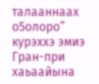талааннаах о5олоро” курэххэ эмиэ Гран-при хаьаайына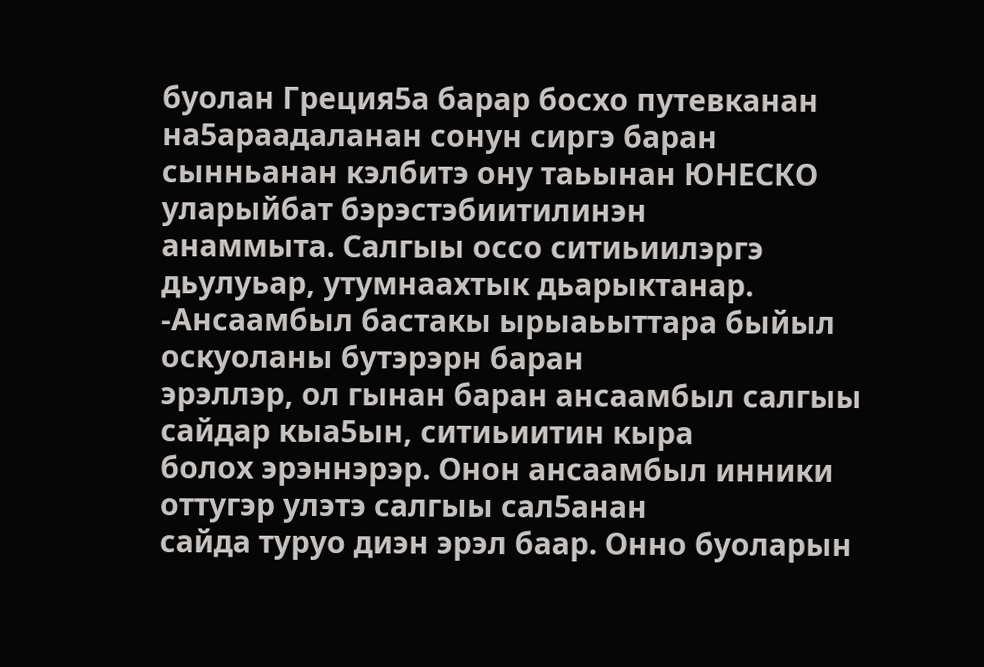буолан Греция5а барар босхо путевканан на5араадаланан сонун сиргэ баран
сынньанан кэлбитэ ону таьынан ЮНЕСКО уларыйбат бэрэстэбиитилинэн
анаммыта. Салгыы оссо ситиьиилэргэ дьулуьар, утумнаахтык дьарыктанар.
-Ансаамбыл бастакы ырыаьыттара быйыл оскуоланы бутэрэрн баран
эрэллэр, ол гынан баран ансаамбыл салгыы сайдар кыа5ын, ситиьиитин кыра
болох эрэннэрэр. Онон ансаамбыл инники оттугэр улэтэ салгыы сал5анан
сайда туруо диэн эрэл баар. Онно буоларын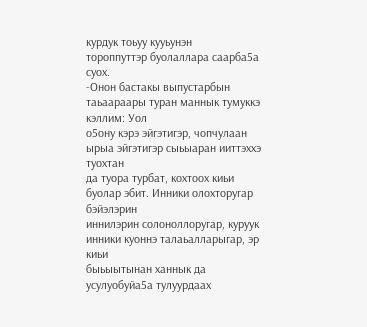курдук тоьуу кууьунэн
тороппуттэр буолаллара саарба5а суох.
-Онон бастакы выпустарбын таьаараары туран маннык тумуккэ кэллим: Уол
о5ону кэрэ эйгэтигэр, чопчулаан ырыа эйгэтигэр сыьыаран ииттэххэ туохтан
да туора турбат, кохтоох киьи буолар эбит. Инники олохторугар бэйэлэрин
иннилэрин солоноллоругар, куруук инники куоннэ талаьалларыгар, эр киьи
быьыытынан ханнык да усулуобуйа5а тулуурдаах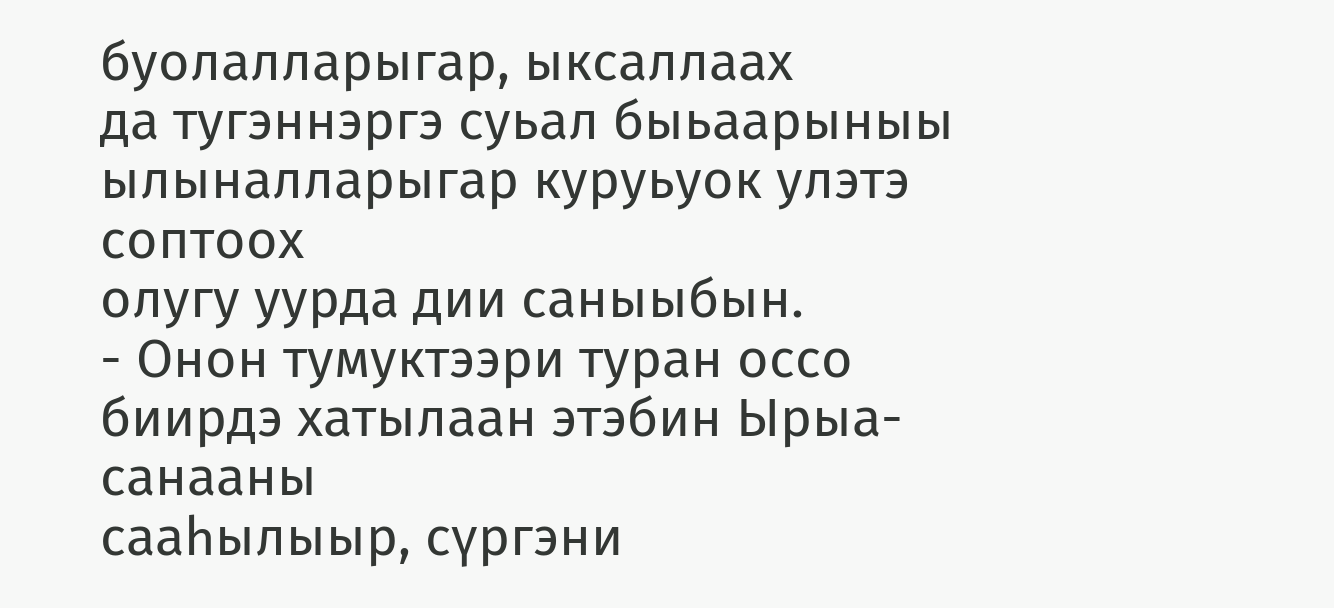буолалларыгар, ыксаллаах
да тугэннэргэ суьал быьаарыныы ылыналларыгар куруьуок улэтэ соптоох
олугу уурда дии саныыбын.
- Онон тумуктээри туран оссо биирдэ хатылаан этэбин Ырыа-санааны
сааһылыыр, сүргэни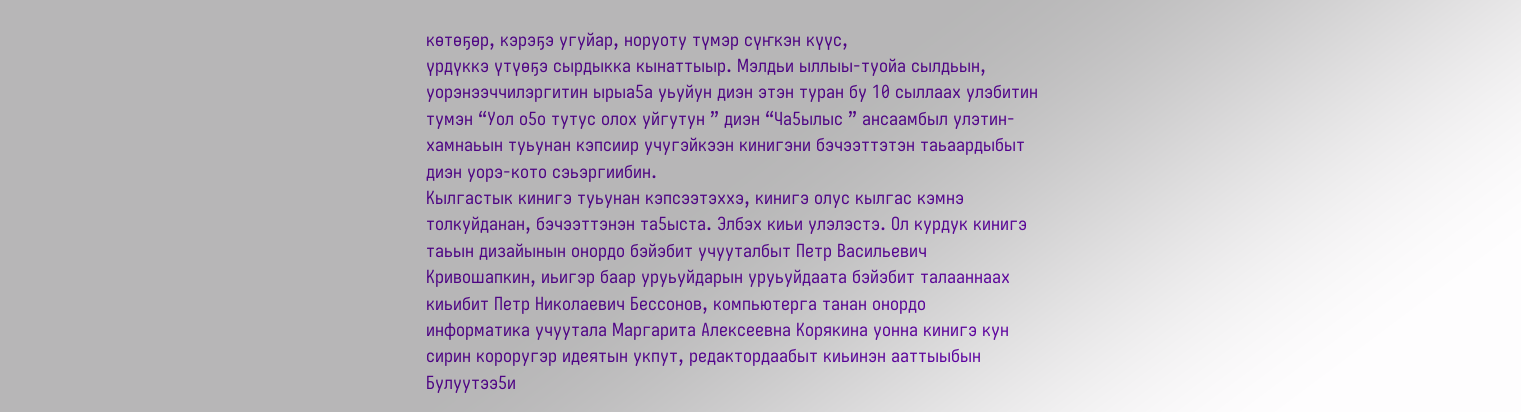көтөҕөр, кэрэҕэ угуйар, норуоту түмэр сүҥкэн күүс,
үрдүккэ үтүөҕэ сырдыкка кынаттыыр. Мэлдьи ыллыы-туойа сылдьын,
уорэнээччилэргитин ырыа5а уьуйун диэн этэн туран бу 10 сыллаах улэбитин
тумэн “Уол о5о тутус олох уйгутун ” диэн “Ча5ылыс ” ансаамбыл улэтин-
хамнаьын туьунан кэпсиир учугэйкээн кинигэни бэчээттэтэн таьаардыбыт
диэн уорэ-кото сэьэргиибин.
Кылгастык кинигэ туьунан кэпсээтэххэ, кинигэ олус кылгас кэмнэ
толкуйданан, бэчээттэнэн та5ыста. Элбэх киьи улэлэстэ. Ол курдук кинигэ
таьын дизайынын онордо бэйэбит учууталбыт Петр Васильевич
Кривошапкин, иьигэр баар уруьуйдарын уруьуйдаата бэйэбит талааннаах
киьибит Петр Николаевич Бессонов, компьютерга танан онордо
информатика учуутала Маргарита Алексеевна Корякина уонна кинигэ кун
сирин короругэр идеятын укпут, редактордаабыт киьинэн ааттыыбын
Булуутээ5и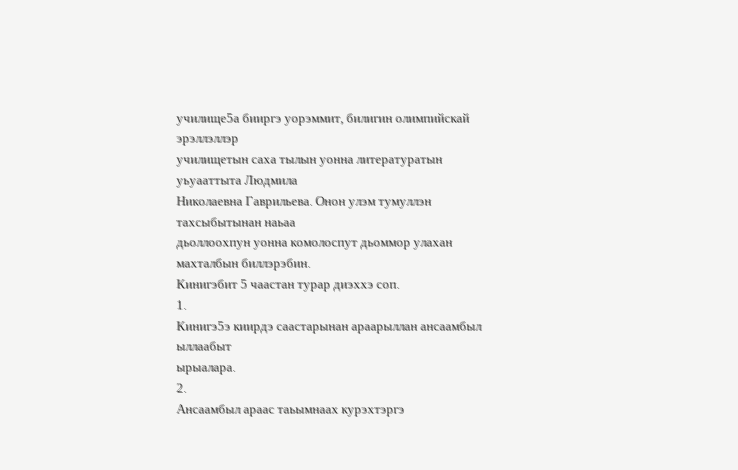училище5а бииргэ уорэммит, билигин олимпийскай эрэллэллэр
училищетын саха тылын уонна литературатын уьуааттыта Людмила
Николаевна Гаврильева. Онон улэм тумуллэн тахсыбытынан наьаа
дьоллоохпун уонна комолоспут дьоммор улахан махталбын биллэрэбин.
Кинигэбит 5 чаастан турар диэххэ соп.
1.
Кинигэ5э киирдэ саастарынан араарыллан ансаамбыл ыллаабыт
ырыалара.
2.
Ансаамбыл араас таьымнаах курэхтэргэ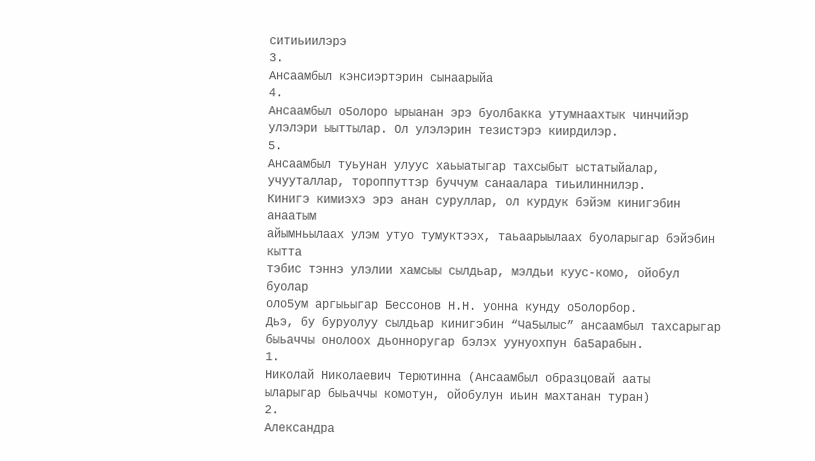ситиьиилэрэ
3.
Ансаамбыл кэнсиэртэрин сынаарыйа
4.
Ансаамбыл о5олоро ырыанан эрэ буолбакка утумнаахтык чинчийэр
улэлэри ыыттылар. Ол улэлэрин тезистэрэ киирдилэр.
5.
Ансаамбыл туьунан улуус хаьыатыгар тахсыбыт ыстатыйалар,
учууталлар, тороппуттэр буччум санаалара тиьилиннилэр.
Кинигэ кимиэхэ эрэ анан суруллар, ол курдук бэйэм кинигэбин анаатым
айымньылаах улэм утуо тумуктээх, таьаарыылаах буоларыгар бэйэбин кытта
тэбис тэннэ улэлии хамсыы сылдьар, мэлдьи куус-комо, ойобул буолар
оло5ум аргыьыгар Бессонов Н.Н. уонна кунду о5олорбор.
Дьэ, бу буруолуу сылдьар кинигэбин “Ча5ылыс” ансаамбыл тахсарыгар
быьаччы онолоох дьонноругар бэлэх уунуохпун ба5арабын.
1.
Николай Николаевич Терютинна (Ансаамбыл образцовай ааты
ыларыгар быьаччы комотун, ойобулун иьин махтанан туран)
2.
Александра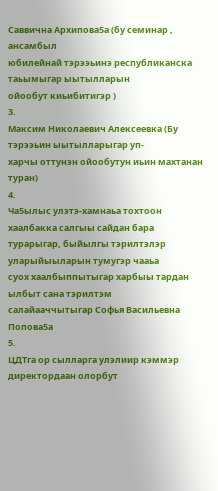Саввична Архипова5а (бу семинар , ансамбыл
юбилейнай тэрээьинэ республиканска таьымыгар ыытылларын
ойообут киьибитигэр )
3.
Максим Николаевич Алексеевка (Бу тэрээьин ыытылларыгар уп-
харчы оттунэн ойообутун иьин махтанан туран)
4.
Ча5ылыс улэтэ-хамнаьа тохтоон хаалбакка салгыы сайдан бара
турарыгар, быйылгы тэрилтэлэр уларыйыыларын тумугэр чааьа
суох хаалбыппытыгар харбыы тардан ылбыт сана тэрилтэм
салайааччытыгар Софья Васильевна Попова5а
5.
ЦДТга ор сылларга улэлиир кэммэр директордаан олорбут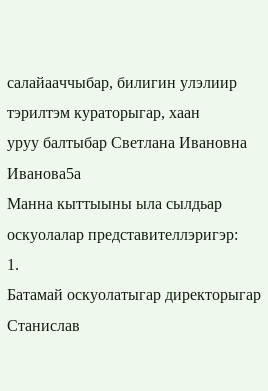салайааччыбар, билигин улэлиир тэрилтэм кураторыгар, хаан
уруу балтыбар Светлана Ивановна Иванова5а
Манна кыттыыны ыла сылдьар оскуолалар представителлэригэр:
1.
Батамай оскуолатыгар директорыгар Станислав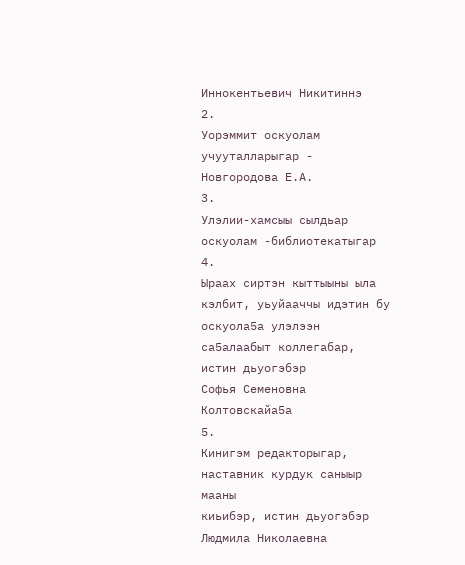Иннокентьевич Никитиннэ
2.
Уорэммит оскуолам учууталларыгар - Новгородова Е.А.
3.
Улэлии-хамсыы сылдьар оскуолам -библиотекатыгар
4.
Ыраах сиртэн кыттыыны ыла кэлбит, уьуйааччы идэтин бу
оскуола5а улэлээн са5алаабыт коллегабар, истин дьуогэбэр
Софья Семеновна Колтовскайа5а
5.
Кинигэм редакторыгар, наставник курдук саныыр мааны
киьибэр, истин дьуогэбэр Людмила Николаевна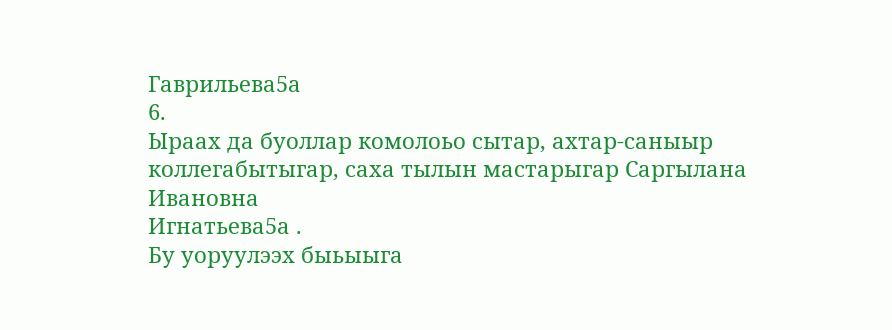Гаврильева5а
6.
Ыраах да буоллар комолоьо сытар, ахтар-саныыр
коллегабытыгар, саха тылын мастарыгар Саргылана Ивановна
Игнатьева5а .
Бу уоруулээх быьыыга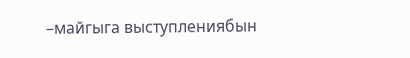–майгыга выступлениябын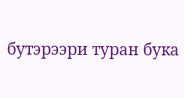бутэрээри туран бука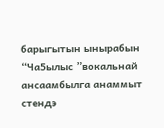барыгытын ынырабын “Ча5ылыс ”вокальнай ансаамбылга анаммыт стендэ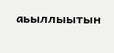аьыллыытын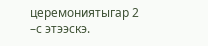церемониятыгар 2 –с этээскэ.